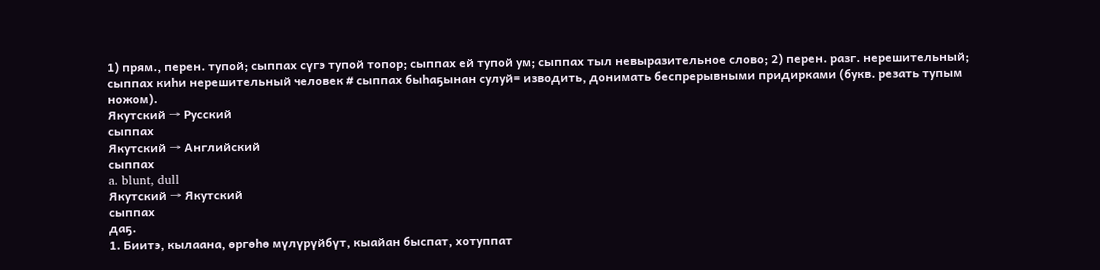1) прям., перен. тупой; сыппах сүгэ тупой топор; сыппах ей тупой ум; сыппах тыл невыразительное слово; 2) перен. разг. нерешительный; сыппах киһи нерешительный человек # сыппах быһаҕынан сулуй= изводить, донимать беспрерывными придирками (букв. резать тупым ножом).
Якутский → Русский
сыппах
Якутский → Английский
сыппах
a. blunt, dull
Якутский → Якутский
сыппах
даҕ.
1. Биитэ, кылаана, өргөһө мүлүрүйбүт, кыайан быспат, хотуппат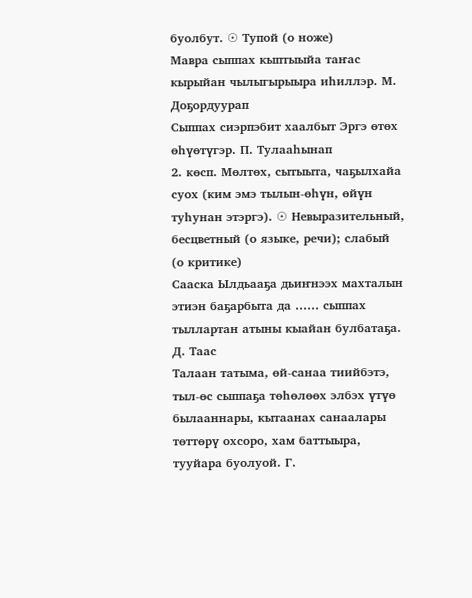буолбут. ☉ Тупой (о ноже)
Мавра сыппах кыптыыйа таҥас кырыйан чылыгырыыра иһиллэр. М. Доҕордуурап
Сыппах сиэрпэбит хаалбыт Эргэ өтөх өһүөтүгэр. П. Тулааһынап
2. көсп. Мөлтөх, сытыыта, чаҕылхайа суох (ким эмэ тылын-өһүн, өйүн туһунан этэргэ). ☉ Невыразительный, бесцветный (о языке, речи); слабый (о критике)
Сааска Ылдьааҕа дьиҥнээх махталын этиэн баҕарбыта да …… сыппах тыллартан атыны кыайан булбатаҕа. Д. Таас
Талаан татыма, өй-санаа тиийбэтэ, тыл-өс сыппаҕа төһөлөөх элбэх үтүө былааннары, кытаанах санаалары төттөрү охсоро, хам баттыыра, тууйара буолуой. Г.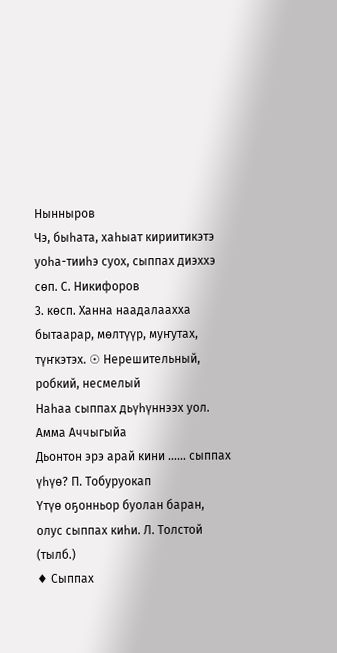Нынныров
Чэ, быһата, хаһыат кириитикэтэ уоһа-тииһэ суох, сыппах диэххэ сөп. С. Никифоров
3. көсп. Ханна наадалаахха бытаарар, мөлтүүр, муҥутах, түҥкэтэх. ☉ Нерешительный, робкий, несмелый
Наһаа сыппах дьүһүннээх уол. Амма Аччыгыйа
Дьонтон эрэ арай кини …… сыппах үһүө? П. Тобуруокап
Үтүө оҕонньор буолан баран, олус сыппах киһи. Л. Толстой (тылб.)
♦ Сыппах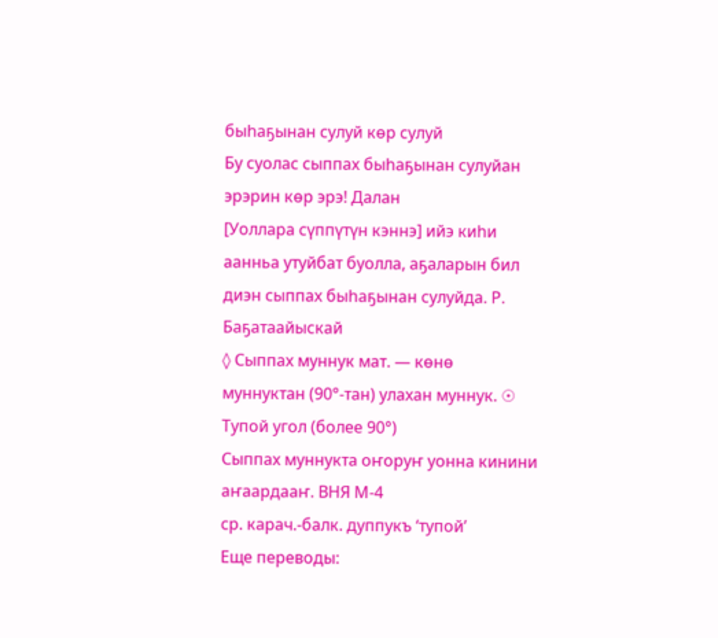быһаҕынан сулуй көр сулуй
Бу суолас сыппах быһаҕынан сулуйан эрэрин көр эрэ! Далан
[Уоллара сүппүтүн кэннэ] ийэ киһи аанньа утуйбат буолла, аҕаларын бил диэн сыппах быһаҕынан сулуйда. Р. Баҕатаайыскай
◊ Сыппах муннук мат. — көнө муннуктан (90°-тан) улахан муннук. ☉ Тупой угол (более 90°)
Сыппах муннукта оҥоруҥ уонна кинини аҥаардааҥ. ВНЯ М-4
ср. карач.-балк. дуппукъ ‘тупой’
Еще переводы: